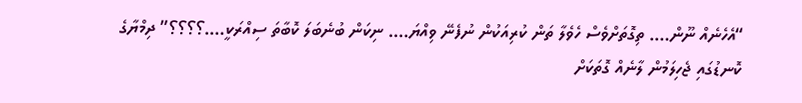“އެހެނެއް ނޫން…. ތިގޮތަށްވެސް ހެވެލާ ތަން ކުރިއަކުން ނުފެނޭ ވިއްޔަ…. ނިކަން ބުނެބަލަ ކޮބާތަ ސިއްރަކީ….؟؟؟؟” ދިމްޔާގެ ކޮނޑުގައި ޖެހިލަމުން ލާނެއް ގޮތަކަށް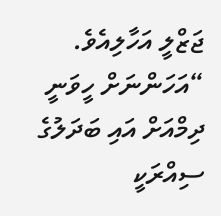ޖަޒްލީ އަހާލިއެވެ.
“އަހަންނަށް ހީވަނީ ދިމްއަށް އައި ބަދަލުގެ ސިއްރަކީ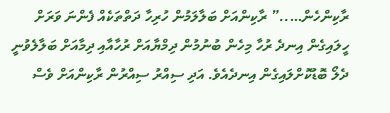ރާކިންހެން…..” ރާކިންއަށް ބަލާލަމުން ހުރިހާ ދަތްތަކެއް ފެންނަ ވަރަށް ހީލައިގެން އިނދެ ރުހާ މިހެން ބުނުމުން ދިމްޔާއަށް ރުހާއާއި ދިމާއަށް ބަލާލެވުނީ ދެލޯ ބޮޑުކޮށްލައިގެން އިނދެއެވެ. އަދި ސިއްރު ސިއްރުން ރާކިންއަށް ވެސް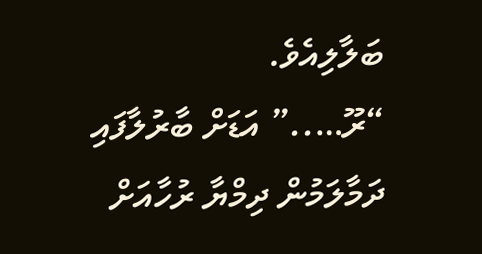ބަލާލިއެވެ.
“ރޫ…..” އަޑަށް ބާރުލާފައި ދަމާލަމުން ދިމްޔާ ރުހާއަށް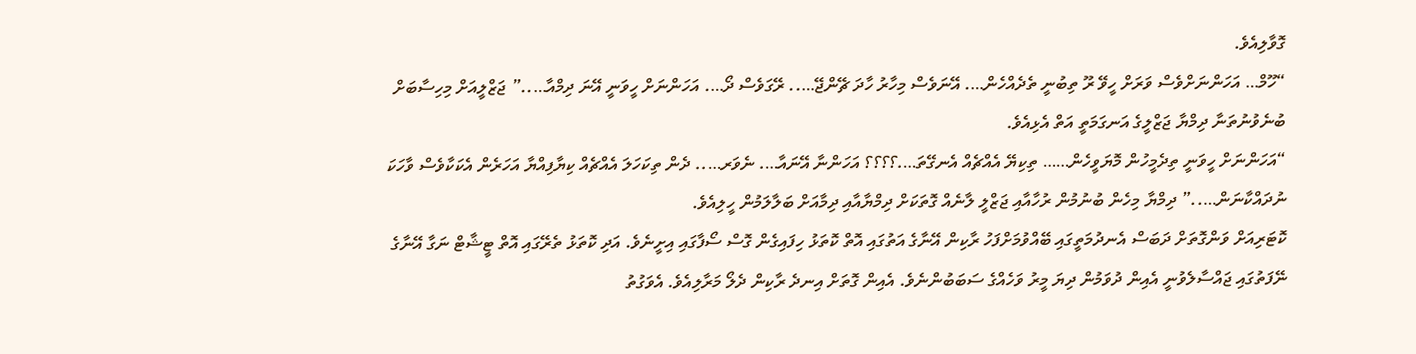ގޮވާލިއެވެ.
“ހޫމް… އަހަންނަށްވެސް ވަރަށް ހީވޭ ރޫ ތިބުނީ ތެދެއްހެން…. އޭނަވެސް މިހާރު ހާދަ ޗޭންޖޭ….. ރޭގަވެސް ދޯ…. އަހަންނަށް ހީވަނީ އޭނަ ދިމްއާ…..” ޖަޒްލީއަށް މިހިސާބަށް ބުނެވުނުތަނާ ދިމްޔާ ޖަޒްލީގެ އަނގަމަތީ އަތް އެޅިއެވެ.
“އަހަންނަށް ހީވަނީ ތިދެމީހުން މޮޔަވީހެން…… ތިކިޔޭ އެއްޗެއް އެނގޭތަ….؟؟؟؟ އަހަންނާ އޭނައާ…. ނެވަރ….. ދެން ތިކަހަލަ އެއްޗެއް ކިޔާފިއްޔާ އަހަރެން އެކަކާވެސް ވާހަކަ ނުދައްކާނަން…..” ދިމްޔާ މިހެން ބުނުމުން ރުހާއާއި ޖަޒްލީ ލާނެއް ގޮތަކަށް ދިމްޔާއާއި ދިމާއަށް ބަލާލަމުން ހީލިއެވެ.
ކޮޓަރިއަށް ވަންގޮތަށް ދަބަސް އެނދުމަތީގައި ބޭއްވުމަށްފަހު ރާކިން އޭނާގެ އަތުގައި އޮތް ކޮތަޅު ހިފައިގެން ގޮސް ސޯފާގައި އިށީނެވެ. އަދި ކޮތަޅު ތެރޭގައި އޮތް ޓީޝާޓް ނަގާ އޭނާގެ ނޭފަތުގައި ޖައްސާލެވުނީ އެއިން ދުވަމުން ދިޔަ މީރު ވަހެއްގެ ސަބަބުންނެވެ. އެއިން ގޮތަށް އިނދެ ރާކިން ދެލޯ މަރާލިއެވެ. އެވަގުތު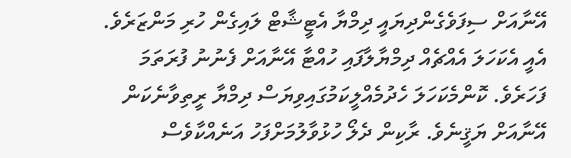އޭނާއަށް ސިފަވެގެންދިޔައީ ދިމްޔާ އެޓީޝާޓް ލައިގެން ހުރި މަންޒަރެވެ. އެއީ އެކަހަލަ އެއްޗެއް ދިމްޔާލާފައި ހުއްޓާ އޭނާއަށް ފެނުނު ފުރަތަމަ ފަހަރެވެ. ކޮންމެކަހަލަ ހެދުމެއްލީކަމުގައިވިޔަސް ދިމްޔާ ރީތިވާނެކަން އޭނާއަށް ޔަޤީނެވެ. ރާކިން ދެލޯ ހުޅުވާލުމަށްފަހު އަނެއްކާވެސް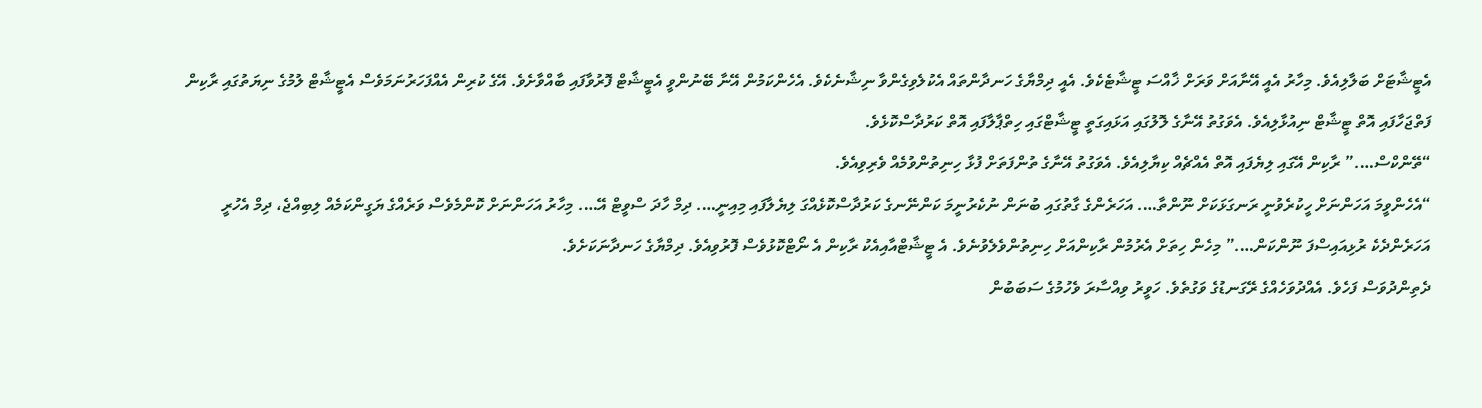އެޓީޝާޓަށް ބަލާލިއެވެ. މިހާރު އެއީ އޭނާއަށް ވަރަށް ޚާއްސަ ޓީޝާޓެކެވެ. އެއީ ދިމްޔާގެ ހަނދާންތައް އެކުލެވިގެންވާ ނިޝާނެކެވެ. އެހެންކަމުން އޭނާ ބޭނުންވީ އެޓީޝާޓް ފޮރުވާފައި ބާއްވާށެވެ. އޭގެ ކުރިން އެއްފަހަރުނަމަވެސް އެޓީޝާޓް ލުމުގެ ނިޔަތުގައި ރާކިން ފަތްޖަހާފައި އޮތް ޓީޝާޓް ނިއުޅާލިއެވެ. އެވަގުތު އޭނާގެ ލޮލުގައި އަޅައިގަތީ ޓީޝާޓްގައި ހިތްޕާލާފައި އޮތް ކަރުދާސްކޮޅެވެ.
“ތޭންކްސް….” ރާކިން އޭގައި ލިޔެފައި އޮތް އެއްޗެއް ކިޔާލިއެވެ. އެވަގުތު އޭނާގެ ތުންފަތަށް ފުޅާ ހިނިތުންވުމެއް ވެރިވިއެވެ.
“އެހެންވީމަ އަހަންނަށް ހީކުރެވުނީ ރަނގަޅަކަށް ނޫންތާ…. އަހަރެންގެ ގާތުގައި ބުނަން ނުކެރުނީމަ ކަންނޭނގެ ކަރުދާސްކޮޅެއްގަ ލިޔެލާފައި މިއިނީ…. ދިމް ހާދަ ސްވީޓް އޭ…. މިހާރު އަހަންނަށް ކޮންމެވެސް ވަރެއްގެ ޔަގީންކަމެއް ލިބިއްޖެ، ދިމް އެހުރީ އަހަރެންދެކެ ރުޅިއައިސްފަ ނޫންކަން….” މިހެން ހިތަށް އެރުމުން ރާކިންއަށް ހިނިތުންވެލެވުނެވެ. އެ ޓީޝާޓްއާއިއެކު ރާކިން އެ ނޯޓްކޮޅުވެސް ފޮރުވިއެވެ. ދިމްޔާގެ ހަނދާނަކަށެވެ.
ދެތިންދުވަސް ފަހެވެ. އެއްދުވަހެއްގެ ރޭގަނޑުގެ ވަގުތެވެ. ހަވީރު ވިއްސާރަ ވެހުމުގެ ސަބަބުން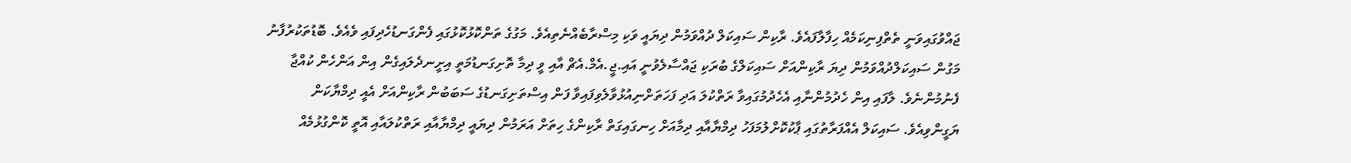ޖައްވުގައިވަނީ ތެތްފިނިކަމެއް ހިފާލާފައެވެ. ރާކިން ސައިކަލް ދުއްވަމުން ދިޔައީ ވަކި މިސްރާބެއްނެތިއެވެ. މަގުގެ ތަންކޮޅުކޮޅުގައި ފެންގަނޑުހެދިފައި ވެއެވެ. ބޮޑުތަކުރުފާނު މަގުން ސައިކަލްދުއްވަމުން ދިޔަ ރާކިންއަށް ސައިކަލްގެ ބުރަކި ޖައްސާލެވުނީ އައި.ޖީ.އެމް.އެޗް އާއި ވީ ދިމާ ތޮށިގަނޑުމަތީ އިށީނދެލައިގެން އިން އަންހެން ކުއްޖާ ފެނުމުންނެވެ. ލާފައި އިން ހެދުމުންނާއި އެހެދުމުގައިވާ ރަތްކުލަ އަދި ފަހަތަށްނިއުޅުވާލެވިފައިވާ ފަން އިސްތަށިގަނޑުގެ ސަބަބުން ރާކިންއަށް އެއީ ދިމްޔާކަން ޔަގީންވިއެވެ. ސައިކަލް އެއްފަރާތުގައި ޕާކުކޮށްލުމަފަހު ދިމްޔާއާއި ދިމާއަށް ހިނގައިގަތް ރާކިންގެ ހިތަށް އަރަމުން ދިޔައީ ދިމްޔާއާއި ރަތްކުލައާއި އޮތީ ކޮންގުޅުމެއް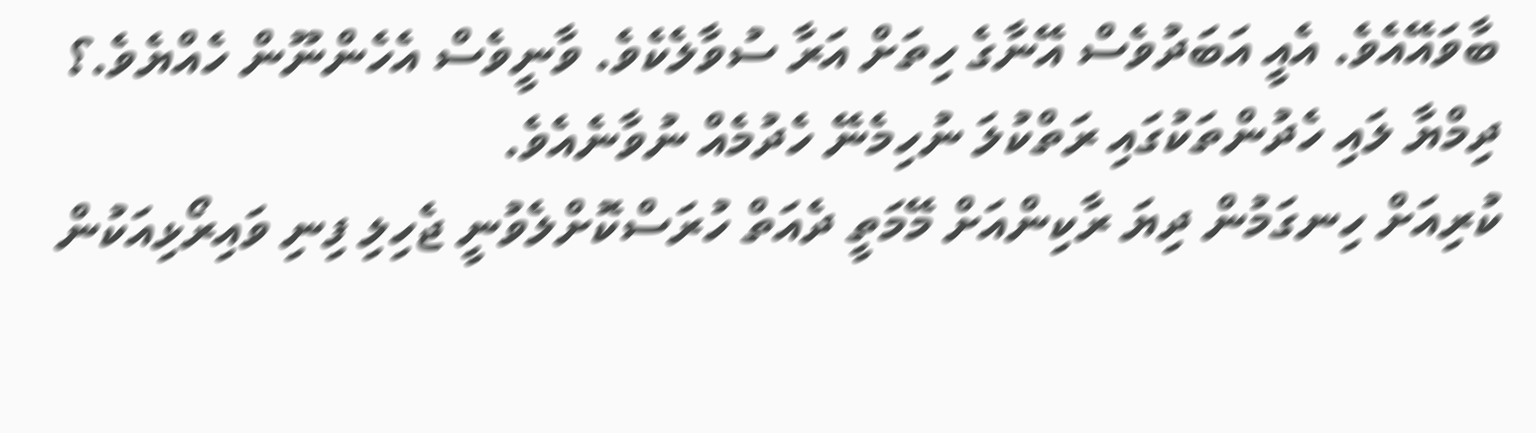ބާވައޭއެވެ. އެއީ އަބަދުވެސް އޭނާގެ ހިތަށް އަރާ ސުވާލެކެވެ. ވާނީވެސް އެހެންނޫން ހެއްޔެވެ.؟ ދިމްޔާ ލައި ހެދުންތަކުގައި ރަތްކުލަ ނުހިމެނޭ ހެދުމެއް ނުވާނެއެވެ.
ކުރިއަށް ހިނގަމުން ދިޔަ ރާކިންއަށް މޭމަތީ ދެއަތް ހުރަސްކޮށްލެވުނީ ޖެހިލި ފިނި ވައިރޯޅިއަކުން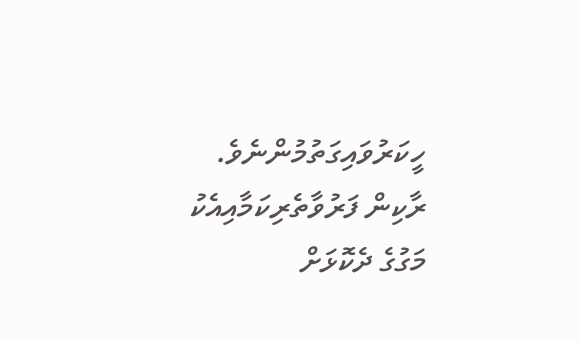ހީކަރުވައިގަތުމުންނެވެ. ރާކިން ފަރުވާތެރިކަމާއިއެކު މަގުގެ ދެކޮޅަށް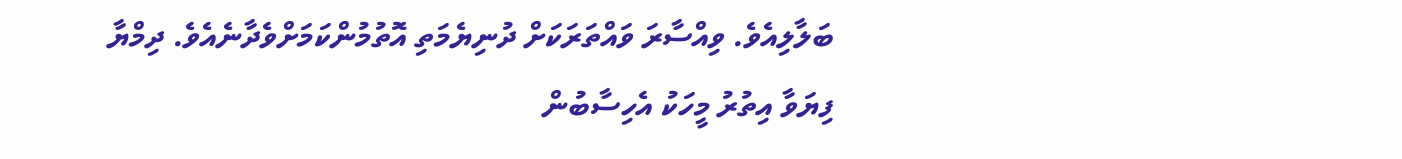ބަލާލިއެވެ. ވިއްސާރަ ވައްތަރަކަށް ދުނިޔެމަތި އޮތުމުންކަމަށްވެދާނެއެވެ. ދިމްޔާ ފިޔަވާ އިތުރު މީހަކު އެހިސާބުން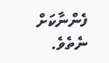ފެންނާކަށް ނެތެވެ.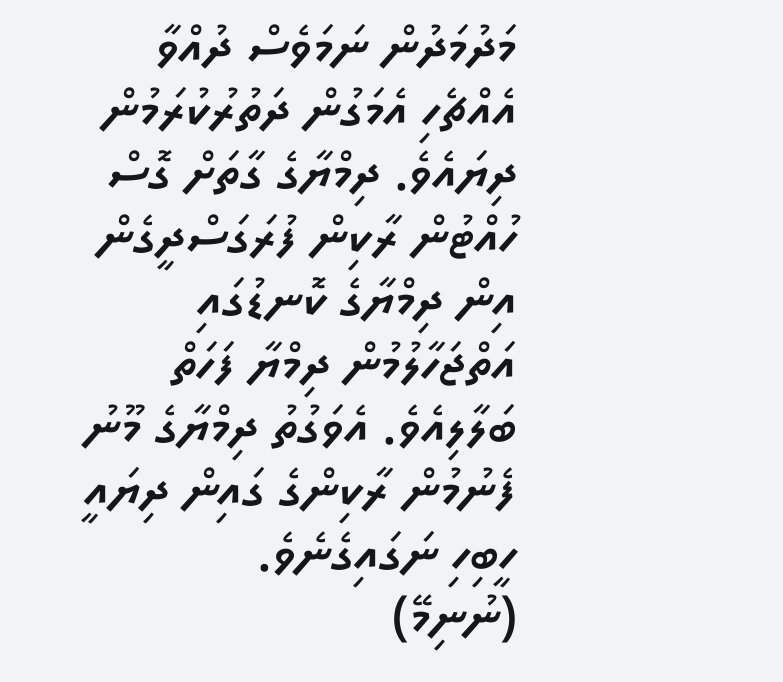މަދުމަދުން ނަމަވެސް ދުއްވާ އެއްޗެހި އެމަގުން ދަތުރުކުރަމުން ދިޔައެވެ. ދިމްޔާގެ ގާތަށް ގޮސް ހުއްޓުން ރާކިން ފުރަގަސްދީގެން އިން ދިމްޔާގެ ކޮނޑުގައި އަތްޖަހާލުމުން ދިމްޔާ ފަހަތް ބަލާލިއެވެ. އެވަގުތު ދިމްޔާގެ މޫނު ފެނުމުން ރާކިންގެ ގައިން ދިޔައީ ހީބިހި ނަގައިގެނެވެ.
(ނުނިމޭ)